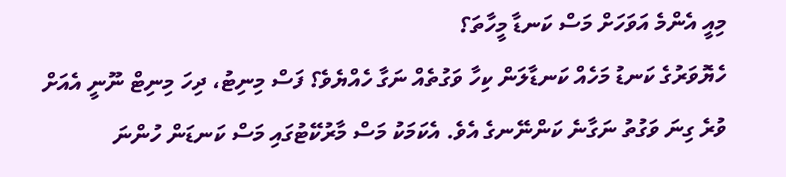މިއީ އެންމެ އަވަހަށް މަސް ކަނޑާ މީހާތަ؟
ހެޔޮވަރުގެ ކަނޑު މަހެއް ކަނޑާލަން ކިހާ ވަގުތެއް ނަގާ ހެއްޔެވެ؟ ފަސް މިނިޓު، ދިހަ މިނިޓް ނޫނީ އެއަށް ވުރެ ގިނަ ވަގުތު ނަގާނެ ކަންނޭނގެ އެވެ. އެކަމަކު މަސް މާރުކޭޓުގައި މަސް ކަނޑަން ހުންނަ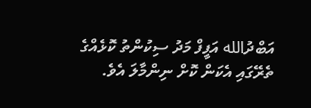އަބްދުالله އަފީފް މަދު ސިކުންތު ކޮޅެއްގެ ތެރޭގައި އެކަން ކޮށް ނިންމާލަ އެވެ.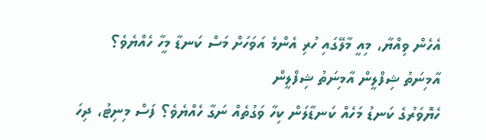އެހެން ވިއްޔާ، މިއީ މާލޭގައި ހުރި އެންމެ އަވަހަށް މަސް ކަނޑާ މީހާ ހެއްޔެވެ؟
އާމިނަތު ޝިފްލީން އާމިނަތު ޝިފްލީން
ހެޔޮވަރުގެ ކަނޑު މަހެއް ކަނޑާލަން ކިހާ ވަގުތެއް ނަގާ ހެއްޔެވެ؟ ފަސް މިނިޓު، ދިހަ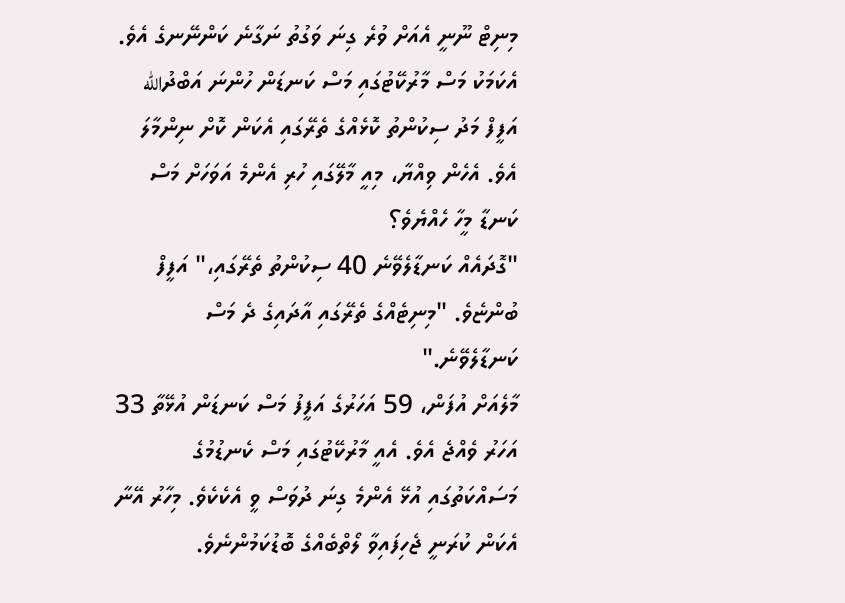މިނިޓް ނޫނީ އެއަށް ވުރެ ގިނަ ވަގުތު ނަގާނެ ކަންނޭނގެ އެވެ. އެކަމަކު މަސް މާރުކޭޓުގައި މަސް ކަނޑަން ހުންނަ އަބްދުالله އަފީފް މަދު ސިކުންތު ކޮޅެއްގެ ތެރޭގައި އެކަން ކޮށް ނިންމާލަ އެވެ. އެހެން ވިއްޔާ، މިއީ މާލޭގައި ހުރި އެންމެ އަވަހަށް މަސް ކަނޑާ މީހާ ހެއްޔެވެ؟
"ގޮދައެއް ކަނޑާލެވޭނެ 40 ސިކުންތު ތެރޭގައި،" އަފީފް ބުންޏެވެ. "މިނިޓެއްގެ ތެރޭގައި އާދައިގެ ދެ މަސް ކަނޑާލެވޭނެ."
މާލެއަށް އުފަން، 59 އަހަރުގެ އަފީފު މަސް ކަނޑަން އުޅޭތާ 33 އަހަރު ވެއްޖެ އެވެ. އެއީ މާރުކޭޓުގައި މަސް ކެނޑުމުގެ މަސައްކަތުގައި އުޅޭ އެންމެ ގިނަ ދުވަސް ވީ އެކެކެވެ. މިހާރު އޭނާ އެކަން ކުރަނީ ޖެހިފައިވާ ލޯތްބެއްގެ ބޮޑުކަމުންނެވެ.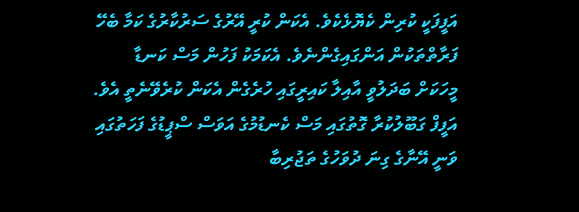އަފީފަކީ ކުރިން ކެޔޮޅެކެވެ. އެކަން ކުރީ އޭރުގެ ސަރުކާރުގެ ކަމާ ބެހޭ ފަރާތްތަކުން އަންގައިގެންނެވެ. އެކަމަކު ފަހުން މަސް ކަނޑާ މީހަކަށް ބަދަލުވީ އާއިލާ ކައިރީގައި ހުރެގެން އެކަން ކުރެވޭނެތީ އެވެ.
އަފީފް ގަބޫލުކުރާ ގޮތުގައި މަސް ކެނޑުމުގެ އަވަސް ސްޕީޑުގެ ފަހަތުގައި ވަނީ އޭނާގެ ގިނަ ދުވަހުގެ ތަޖުރިބާ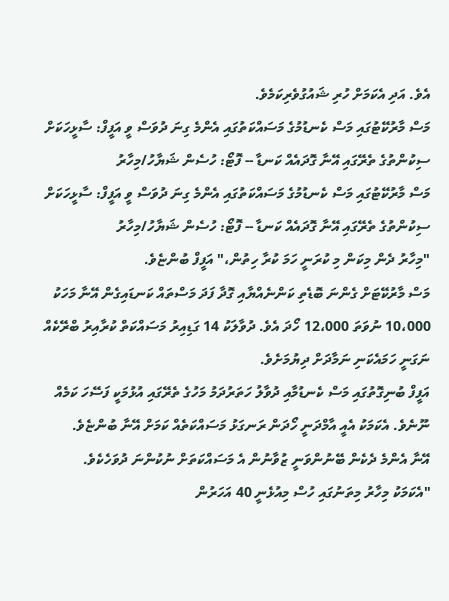އެވެ. އަދި އެކަމަށް ހުރި ޝައުގުވެރިކަމެވެ.
މަސް މާރުކޭޓުގައި މަސް ކެނޑުމުގެ މަސައްކަތުގައި އެންމެ ގިނަ ދުވަސް ވީ އަފީފް: ސާޅީހަކަށް ސިކުންތުގެ ތެރޭގައި އޭނާ ގޮދައެއް ކަނޑާ -- ފޮޓޯ: ހުސެން ޝަޔާހު/މިހާރު
މަސް މާރުކޭޓުގައި މަސް ކެނޑުމުގެ މަސައްކަތުގައި އެންމެ ގިނަ ދުވަސް ވީ އަފީފް: ސާޅީހަކަށް ސިކުންތުގެ ތެރޭގައި އޭނާ ގޮދައެއް ކަނޑާ -- ފޮޓޯ: ހުސެން ޝަޔާހު/މިހާރު
"މިހާރު ދެން މިކަން މި ކުރަނީ ހަމަ ކުރާ ހިތުން،" އަފީފް ބުންޏެވެ.
މަސް މާރުކޭޓަށް ގެންނަ ބޮޑެތި ކަންނެއްޔާއި ގޮދާ ފަދަ މަސްތައް ކަނޑައިގެން އޭނާ މަހަކު 10،000 ނުވަތަ 12،000 ހޯދަ އެވެ. ދުވާލަކު 14 ގަޑިއިރު މަސައްކަތް ކުރާއިރު ބްރޭކެއް ނަގަނީ ހަމައެކަނި ނަމާދަށް ދިޔުމަށެވެ.
އަފީފް ބުނިގޮތުގައި މަސް ކެނޑުމާއި ދުވާލު ހަތަރުދަމު މަހުގެ ތެރޭގައި އުޅުމަކީ ފަސޭހަ ކަމެއް ނޫނެވެ. އެކަމަކު އެއީ އާމްދަނީ ހޯދަން ރަނގަޅު މަސައްކަތެއް ކަމަށް އޭނާ ބުންޏެވެ.
އޭނާ އެންމެ ދެކެން ބޭނުންވަނީ ޒުވާނުން އެ މަސައްކަތަށް ނުކުންނަ ދުވަހެކެވެ.
"އެކަމަކު މިހާރު މިތަނުގައި ހުސް މިއުޅެނީ 40 އަހަރުން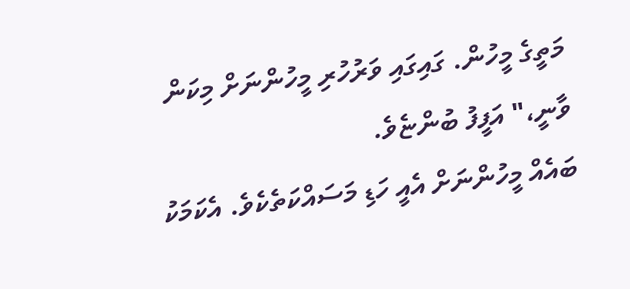މަތީގެ މީހުން. ގައިގައި ވަރުހުރި މީހުންނަށް މިކަން ވާނީ،" އަފީފު ބުންޏެވެ.
ބައެއް މީހުންނަށް އެއީ ހަޑި މަސައްކަތެކެވެ. އެކަމަކު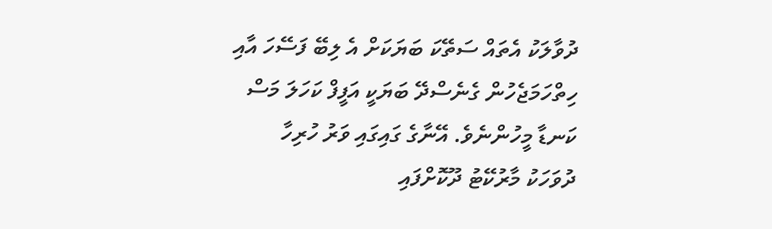ދުވާލަކު އެތައް ސަތޭކަ ބަޔަކަށް އެ ލިބޭ ފަސޭހަ އާއި ހިތްހަމަޖެހުން ގެނެސްދޭ ބަޔަކީ އަފީފް ކަހަލަ މަސް ކަނޑާ މީހުންނެވެ. އޭނާގެ ގައިގައި ވަރު ހުރިހާ ދުވަހަކު މާރުކޭޓު ދޫކޮށްފައި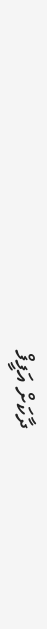ދާކަށް އަފީފް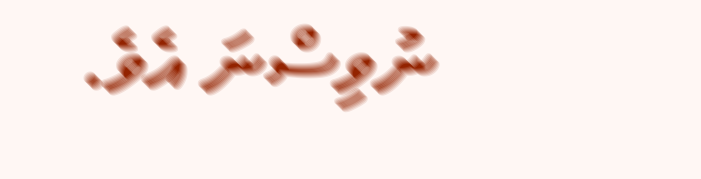ނުވިސްނަ އެވެ.